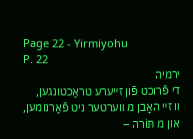Page 22 - Yirmiyohu
P. 22
ירמיה
די פֿרוכט פֿון זײערע טראַכטונגען,
װ זײ האָבן מ װערטער ניט פֿאַרנומען,
און מ תּוֹרה –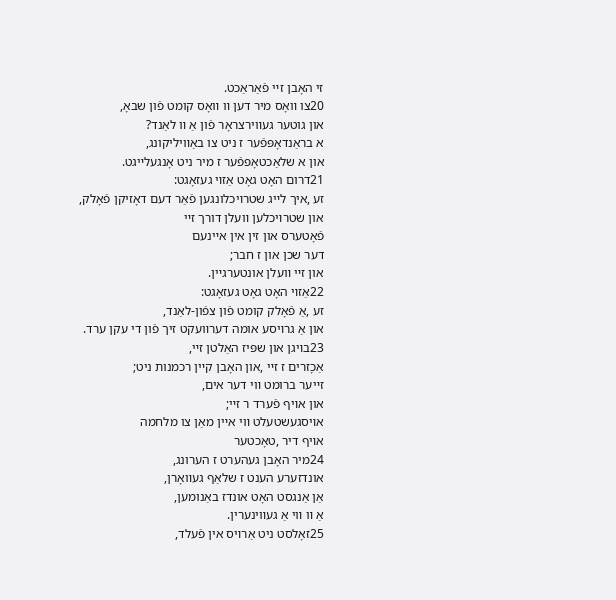זי האָבן זײ פֿאַראַכט.
20צו װאָס מיר דען װ װאָס קומט פֿון שבאָ,
און גוטער געװירצראָר פֿון אַ װ לאַנד?
א בראַנדאָפּפֿער ז ניט צו באַװיליקונג,
און א שלאַכטאָפּפֿער ז מיר ניט אָנגעלײגט.
21דרום האָט גאָט אַזױ געזאָגט:
זע ,איך לײג שטרױכלונגען פֿאַר דעם דאָזיקן פֿאָלק,
און שטרױכלען װעלן דורך זײ
פֿאָטערס און זין אין אײנעם
דער שכן און ז חבר;
און זײ װעלן אונטערגײן.
22אַזױ האָט גאָט געזאָגט:
זע ,אַ פֿאָלק קומט פֿון צפֿון-לאַנד,
און אַ גרױסע אומה דערװעקט זיך פֿון די עקן ערד.
23בױגן און שפּיז האַלטן זײ,
אַכָזרים ז זײ ,און האָבן קײן רכמנות ניט;
זײער ברומט װי דער אים,
און אױף פֿערד ר זײ;
אױסגעשטעלט װי אײן מאַן צו מלחמה
אױף דיר ,טאָכטער
24מיר האָבן געהערט ז הערונג,
אונדזערע הענט ז שלאַף געװאָרן,
אַן אַנגסט האָט אונדז באַנומען,
אַ װ װי אַ געװינערין.
25זאָלסט ניט אַרױס אין פֿעלד,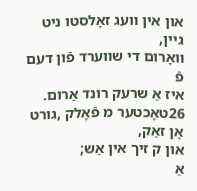און אין װעג זאָלסטו ניט גײן,
װאָרום די שװערד פֿון דעם פֿ
איז אַ שרעק רונד אַרום.
26טאָכטער מ פֿאָלק ,גורט אָן זאַק,
און ק זיך אין אַש;
אַ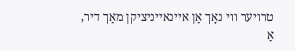טרױער װי נאָך אַן אײנאײניציקן מאַך דיר,
אַ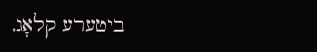ביטערע קלאָג,